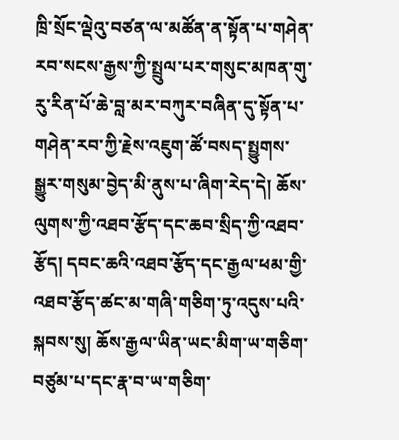ཁྲི་སྲོང་ལྡེའུ་བཙན་ལ་མཚོན་ན་སྟོན་པ་གཤེན་རབ་སངས་རྒྱས་ཀྱི་སྤྲུལ་པར་གསུང་མཁན་གུ་རུ་རིན་པོ་ཆེ་བླ་མར་བཀུར་བཞིན་དུ་སྟོན་པ་གཤེན་རབ་ཀྱི་རྗེས་འཇུག་ཚོ་བསད་སྤྱུགས་སྒྱུར་གསུམ་བྱེད་མི་ནུས་པ་ཞིག་རེད་དེ། ཆོས་ལུགས་ཀྱི་འཐབ་རྩོད་དང་ཆབ་སྲིད་ཀྱི་འཐབ་རྩོད། དབང་ཆའི་འཐབ་རྩོད་དང་རྒྱལ་ཕམ་གྱི་འཐབ་རྩོད་ཚང་མ་གཞི་གཅིག་ཏུ་འདུས་པའི་སྐབས་སུ། ཆོས་རྒྱལ་ཡིན་ཡང་མིག་ཡ་གཅིག་བཙུམ་པ་དང་རྣ་བ་ཡ་གཅིག་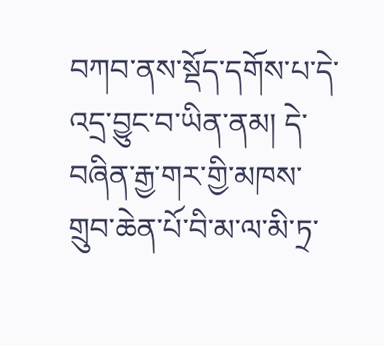བཀབ་ནས་སྡོད་དགོས་པ་དེ་འདྲ་བྱུང་བ་ཡིན་ནམ། དེ་བཞིན་རྒྱ་གར་གྱི་མཁས་གྲུབ་ཆེན་པོ་བི་མ་ལ་མི་ཏྲ་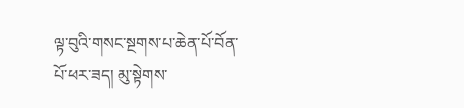ལྟ་བུའི་གསང་སྔགས་པ་ཆེན་པོ་བོན་པོ་ཕར་ཟད། མུ་སྟེགས་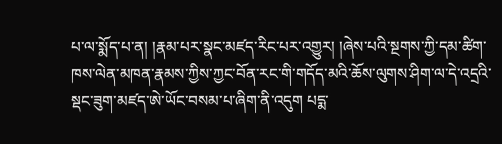པ་ལ་སྨོད་པ་ན། །རྣམ་པར་སྣང་མཛད་རིང་པར་འགྱུར། །ཞེས་པའི་སྔགས་ཀྱི་དམ་ཚིག་ཁས་ལེན་མཁན་རྣམས་ཀྱིས་ཀྱང་བོན་རང་གི་གདོད་མའི་ཆོས་ལུགས་ཤིག་ལ་དེ་འདྲའི་སྡང་ཟུག་མཛད་ཨེ་ཡོང་བསམ་པ་ཞིག་ནི་འདུག པདྨ་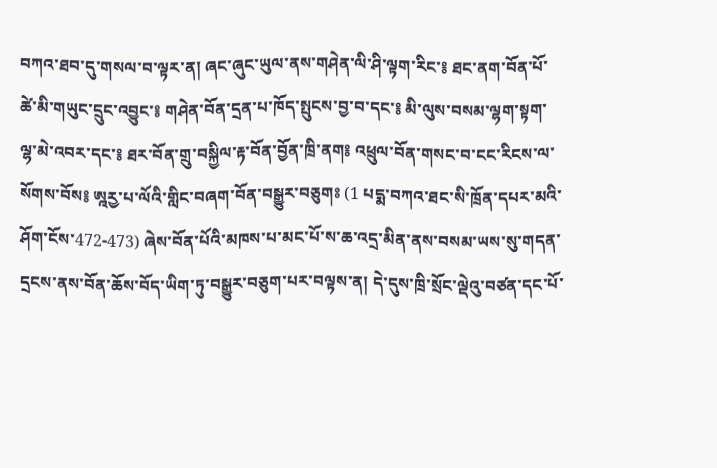བཀའ་ཐབ་དུ་གསལ་བ་ལྟར་ན། ཞང་ཞུང་ཡུལ་ནས་གཤེན་ལི་ཤི་ལྟག་རིང་༔ ཐང་ནག་བོན་པོ་ཚེ་མི་གཡུང་དྲུང་འབྱུང་༔ གཤེན་བོན་དྲན་པ་ཁོད་སྤུངས་བྱ་བ་དང་༔ མི་ལུས་བསམ་ལྷག་སྟག་ལྷ་མེ་འབར་དང་༔ ཐར་བོན་གྲུ་བསྐྱིལ་རྟ་བོན་བྱོན་ཁྲི་ནག༔ འཕྲུལ་བོན་གསང་བ་ངང་རིངས་ལ་སོགས་བོས༔ ཨྰརྱ་པ་ལོའི་གླིང་བཞག་བོན་བསྒྱུར་བཅུགཿ (1 པདྨ་བཀའ་ཐང་སི་ཁྲོན་དཔར་མའི་ཤོག་ངོས་472-473) ཞེས་བོན་པོའི་མཁས་པ་མང་པོ་ས་ཆ་འདྲ་མིན་ནས་བསམ་ཡས་སུ་གདན་དྲངས་ནས་བོན་ཆོས་བོད་ཡིག་ཏུ་བསྒྱུར་བཅུག་པར་བལྟས་ན། དེ་དུས་ཁྲི་སྲོང་ལྡེའུ་བཙན་དང་པོ་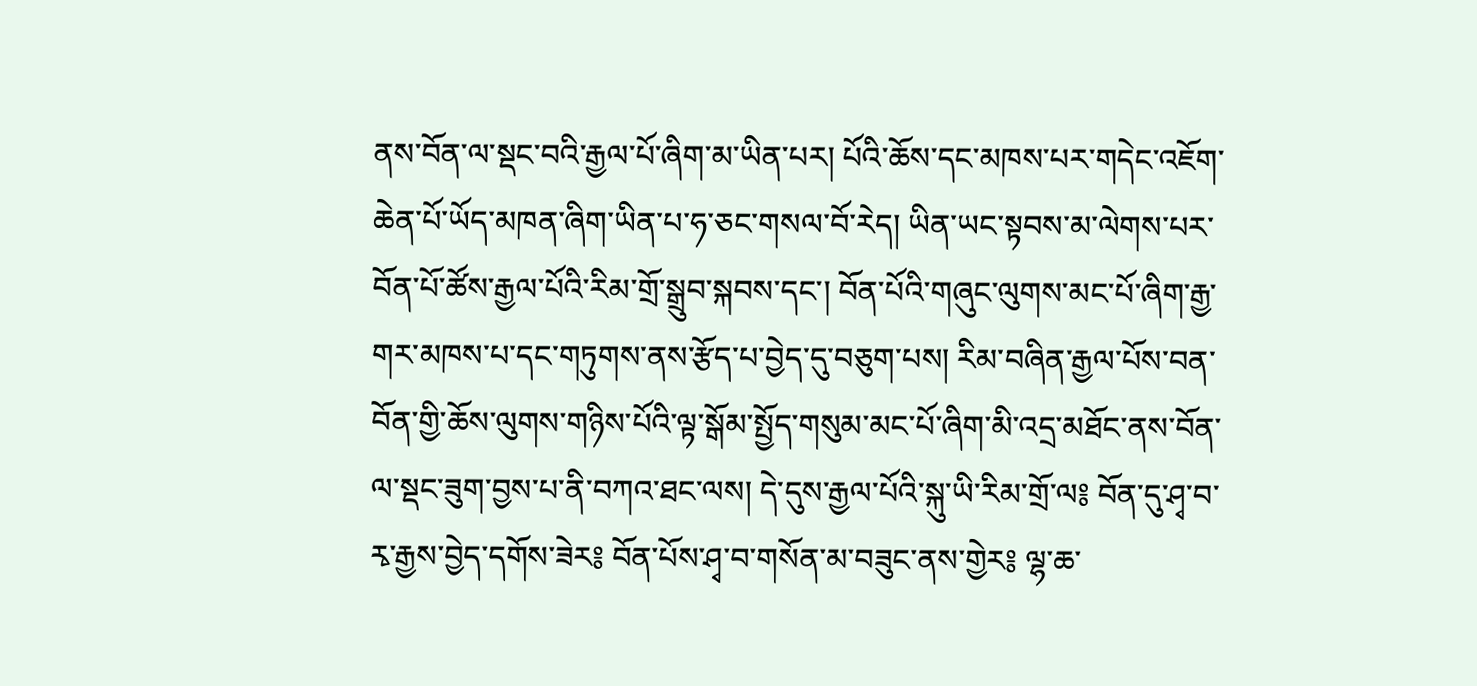ནས་བོན་ལ་སྡང་བའི་རྒྱལ་པོ་ཞིག་མ་ཡིན་པར། པོའི་ཆོས་དང་མཁས་པར་གདེང་འཇོག་ཆེན་པོ་ཡོད་མཁན་ཞིག་ཡིན་པ་ཧ་ཅང་གསལ་བོ་རེད། ཡིན་ཡང་སྟབས་མ་ལེགས་པར་བོན་པོ་ཚོས་རྒྱལ་པོའི་རིམ་གྲོ་སྒྲུབ་སྐབས་དང་། བོན་པོའི་གཞུང་ལུགས་མང་པོ་ཞིག་རྒྱ་གར་མཁས་པ་དང་གཏུགས་ནས་རྩོད་པ་བྱེད་དུ་བཅུག་པས། རིམ་བཞིན་རྒྱལ་པོས་བན་བོན་གྱི་ཆོས་ལུགས་གཉིས་པོའི་ལྟ་སྒོམ་སྤྱོད་གསུམ་མང་པོ་ཞིག་མི་འདྲ་མཐོང་ནས་བོན་ལ་སྡང་ཟུག་བྱས་པ་ནི་བཀའ་ཐང་ལས། དེ་དུས་རྒྱལ་པོའི་སྐུ་ཡི་རིམ་གྲོ་ལ༔ བོན་དུ་ཤྭ་བ་རྭ་རྒྱས་བྱེད་དགོས་ཟེར༔ བོན་པོས་ཤྭ་བ་གསོན་མ་བཟུང་ནས་གྱེར༔ ལྷ་ཆ་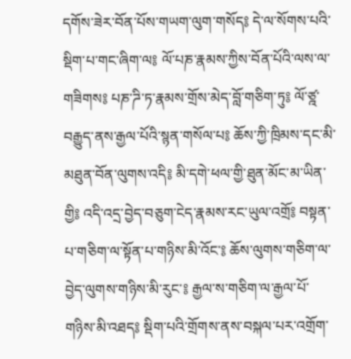དགོས་ཟེར་བོན་པོས་གཡག་ལུག་གསོད༔ དེ་ལ་སོགས་པའི་སྡིག་པ་གང་ཞིག་ལ༔ ལོ་པཎ་རྣམས་ཀྱིས་བོན་པོའི་ལས་ལ་གཟིགས༔ པཎ་ཌི་ཏ་རྣམས་གྲོས་མེད་བློ་གཅིག་ཏུ༔ ལོ་ཙྰ་བརྒྱུད་ནས་རྒྱལ་པོའི་སྙན་གསོལ་པ༔ ཆོས་ཀྱི་ཁྲིམས་དང་མི་མཐུན་བོན་ལུགས་འདི༔ མི་དགེ་ཕལ་གྱི་ཐུན་མོང་མ་ཡིན་གྱི༔ འདི་འདྲ་བྱེད་བཅུག་ངེད་རྣམས་རང་ཡུལ་འགྲོ༔ བསྟན་པ་གཅིག་ལ་སྟོན་པ་གཉིས་མི་འོང་༔ ཆོས་ལུགས་གཅིག་ལ་བྱེད་ལུགས་གཉིས་མི་རུང་༔ རྒྱལ་ས་གཅིག་ལ་རྒྱལ་པོ་གཉིས་མི་འཐད༔ སྡིག་པའི་གྲོགས་ནས་བསྐལ་པར་འགྲོག་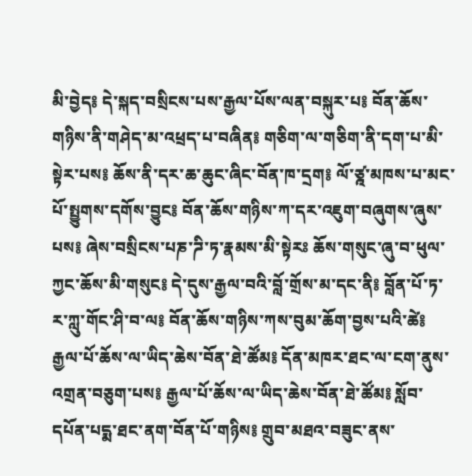མི་བྱེད༔ དེ་སྐད་བསྲིངས་པས་རྒྱལ་པོས་ལན་བསྐུར་པ༔ བོན་ཆོས་གཉིས་ནི་གཤེད་མ་འཕྲད་པ་བཞིན༔ གཅིག་ལ་གཅིག་ནི་དག་པ་མི་སྟེར་པས༔ ཆོས་ནི་དར་ཆ་ཆུང་ཞིང་བོན་ཁ་དྲག༔ ལོ་ཙྰ་མཁས་པ་མང་པོ་སྤྱུགས་དགོས་བྱུང༔ བོན་ཆོས་གཉིས་ཀ་དར་འཇུག་བཞུགས་ཞུས་པས༔ ཞེས་བསྲིངས་པཎ་ཌི་ཏ་རྣམས་མི་སྟེརཿ ཆོས་གསུང་ཞུ་བ་ཕུལ་ཀྱང་ཆོས་མི་གསུང༔ དེ་དུས་རྒྱལ་བའི་བློ་གྲོས་མ་དང་ནི༔ བློན་པོ་ཏ་ར་ཀླུ་གོང་ཤི་བ་ལ༔ བོན་ཆོས་གཉིས་ཀས་བུམ་ཆོག་བྱས་པའི་ཚེ༔ རྒྱལ་པོ་ཆོས་ལ་ཡིད་ཆེས་བོན་ཐེ་ཚོམ༔ དོན་མཁར་ཐང་ལ་ངག་ནུས་འགྲན་བཅུག་པས༔ རྒྱལ་པོ་ཆོས་ལ་ཡིད་ཆེས་བོན་ཐེ་ཚོམ༔ སློབ་དཔོན་པདྨ་ཐང་ནག་བོན་པོ་གཉིས༔ གྲུབ་མཐའ་བཟུང་ནས་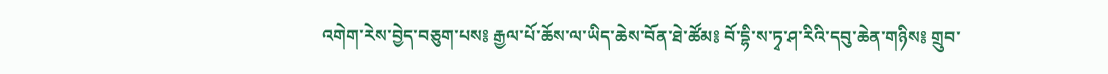འགེག་རེས་བྱེད་བཅུག་པས༔ རྒྱལ་པོ་ཆོས་ལ་ཡིད་ཆེས་བོན་ཐེ་ཚོམ༔ བོ་དྷི་ས་ཏྭ་ཤ་རིའི་དབུ་ཆེན་གཉིས༔ གྲུབ་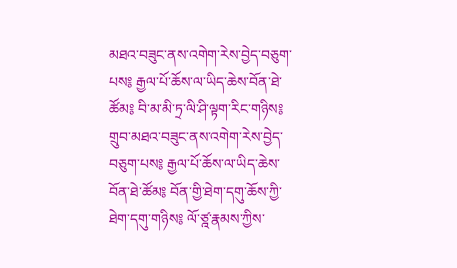མཐའ་བཟུང་ནས་འགེག་རེས་བྱེད་བཅུག་པས༔ རྒྱལ་པོ་ཆོས་ལ་ཡིད་ཆེས་བོན་ཐེ་ཚོམ༔ བི་མ་མི་ཏྲ་ལི་ཤི་ལྟག་རིང་གཉིས༔ གྲུབ་མཐའ་བཟུང་ནས་འགེག་རེས་བྱེད་བཅུག་པས༔ རྒྱལ་པོ་ཆོས་ལ་ཡིད་ཆེས་བོན་ཐེ་ཚོམ༔ བོན་གྱི་ཐེག་དགུ་ཆོས་ཀྱི་ཐེག་དགུ་གཉིས༔ ལོ་ཙྰ་རྣམས་ཀྱིས་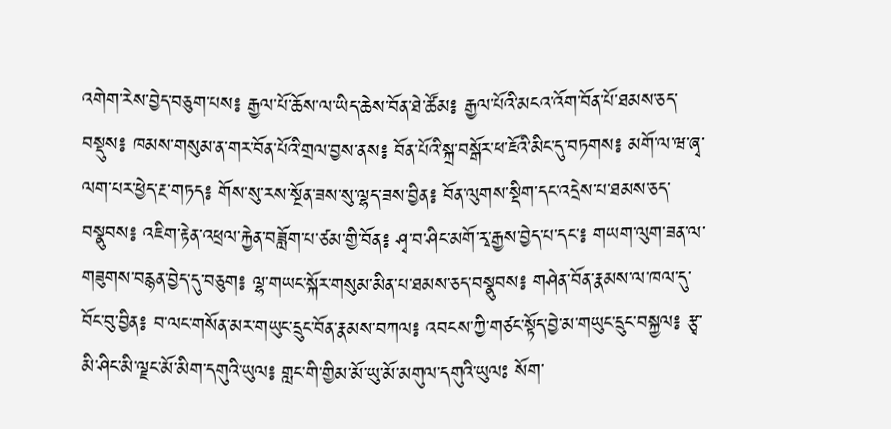འགེག་རེས་བྱེད་བཅུག་པས༔ རྒྱལ་པོ་ཆོས་ལ་ཡིད་ཆེས་བོན་ཐེ་ཚོམ༔ རྒྱལ་པོའི་མངའ་འོག་བོན་པོ་ཐམས་ཅད་བསྡུས༔ ཁམས་གསུམ་ན་གར་བོན་པོའི་གྲལ་བྱས་ནས༔ བོན་པོའི་སྐྲ་བསྒོར་ཕ་ཇོའི་མིང་དུ་བཏགས༔ མགོ་ལ་ཝ་ཞྭ་ལག་པར་ཕྱེད་རྔ་གཏད༔ གོས་སུ་རས་སྔོན་ཟས་སུ་ལྷད་ཟས་བྱིན༔ བོན་ལུགས་སྡིག་དང་འདྲེས་པ་ཐམས་ཅད་བསྣུབས༔ འཇིག་རྟེན་འཕྲལ་རྐྱེན་བཟློག་པ་ཙམ་གྱི་བོན༔ ཤྭ་བ་ཤིང་མགོ་རྭ་རྒྱས་བྱེད་པ་དང་༔ གཡག་ལུག་ཟན་ལ་གཟུགས་བརྙན་བྱེད་དུ་བཅུག༔ ལྷ་གཡང་སྐོར་གསུམ་མིན་པ་ཐམས་ཅད་བསྣུབས༔ གཤེན་བོན་རྣམས་ལ་ཁལ་དུ་བོང་བུ་བྱིན༔ བ་ལང་གསོན་མར་གཡུང་དྲུང་བོན་རྣམས་བཀལ༔ འབངས་ཀྱི་གཙང་སྟོད་བྱེ་མ་གཡུང་དྲུང་བསྐྱལ༔ རྩྭ་མི་ཤིང་མི་ལྗང་མོ་མིག་དགུའི་ཡུལ༔ གླང་གི་གྱིམ་མོ་ཡུ་མོ་མགུལ་དགུའི་ཡུལཿ སོག་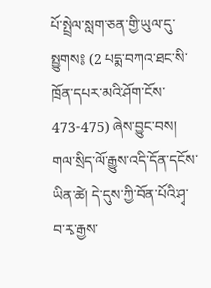པོ་སྤྲེལ་སླག་ཅན་གྱི་ཡུལ་དུ་སྤྱུགས༔ (2 པདྨ་བཀའ་ཐང་སི་ཁྲོན་དཔར་མའི་ཤོག་ངོས་473-475) ཞེས་བྱུང་བས། གལ་སྲིད་ལོ་རྒྱུས་འདི་དོན་དངོས་ཡིན་ཚེ། དེ་དུས་ཀྱི་བོན་པོའི་ཤྭ་བ་རྭ་རྒྱས་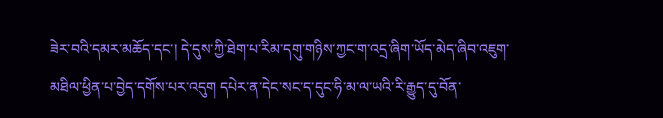ཟེར་བའི་དམར་མཆོད་དང་། དེ་དུས་ཀྱི་ཐེག་པ་རིམ་དགུ་གཉིས་ཀྱང་ག་འདྲ་ཞིག་ཡོད་མེད་ཞིབ་འཇུག་མཐིལ་ཕྱིན་པ་བྱེད་དགོས་པར་འདུག དཔེར་ན་དེང་སང་ད་དུང་ཧི་མ་ལ་ཡའི་རི་རྒྱུད་དུ་བོན་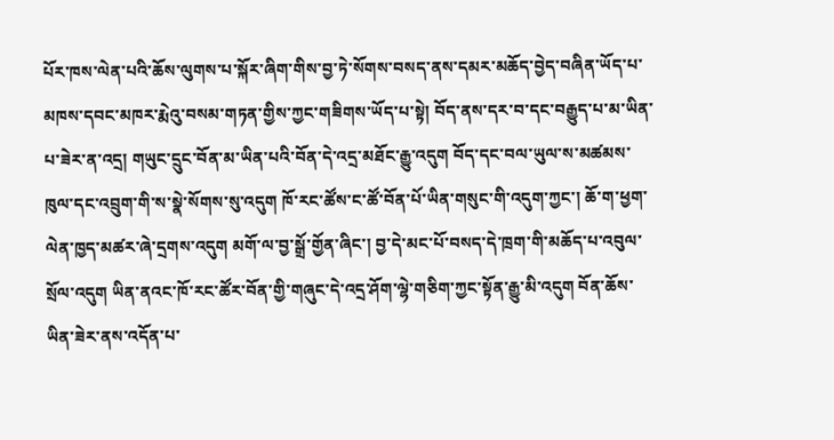པོར་ཁས་ལེན་པའི་ཆོས་ལུགས་པ་སྐོར་ཞིག་གིས་བྱ་ཏེ་སོགས་བསད་ནས་དམར་མཆོད་བྱེད་བཞིན་ཡོད་པ་མཁས་དབང་མཁར་རྨེའུ་བསམ་གཏན་གྱིས་ཀྱང་གཟིགས་ཡོད་པ་སྟེ། བོད་ནས་དར་བ་དང་བརྒྱུད་པ་མ་ཡིན་པ་ཟེར་ན་འདྲ། གཡུང་དྲུང་བོན་མ་ཡིན་པའི་བོན་དེ་འདྲ་མཐོང་རྒྱུ་འདུག བོད་དང་བལ་ཡུལ་ས་མཚམས་ཁུལ་དང་འབྲུག་གི་ས་སྣེ་སོགས་སུ་འདུག ཁོ་རང་ཚོས་ང་ཚོ་བོན་པོ་ཡིན་གསུང་གི་འདུག་ཀྱང་། ཆོ་ག་ཕྱག་ལེན་ཁྱད་མཚར་ཞེ་དྲགས་འདུག མགོ་ལ་བྱ་སྒྲོ་གྱོན་ཞིང་། བྱ་དེ་མང་པོ་བསད་དེ་ཁྲག་གི་མཆོད་པ་འབུལ་སྲོལ་འདུག ཡིན་ནའང་ཁོ་རང་ཚོར་བོན་གྱི་གཞུང་དེ་འདྲ་ཤོག་ལྷེ་གཅིག་ཀྱང་སྟོན་རྒྱུ་མི་འདུག བོན་ཆོས་ཡིན་ཟེར་ནས་འདོན་པ་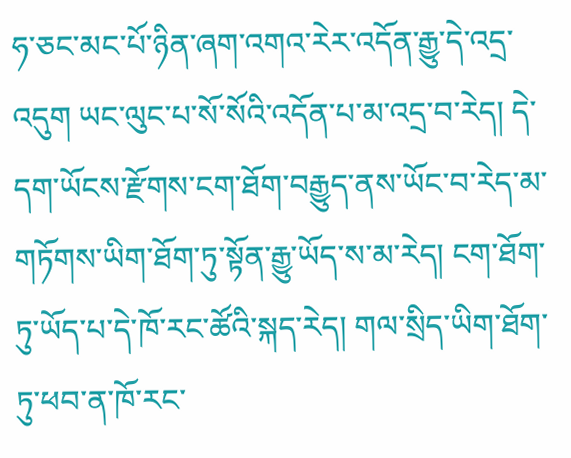ཧ་ཅང་མང་པོ་ཉིན་ཞག་འགའ་རེར་འདོན་རྒྱུ་དེ་འདྲ་འདུག ཡང་ལུང་པ་སོ་སོའི་འདོན་པ་མ་འདྲ་བ་རེད། དེ་དག་ཡོངས་རྫོགས་ངག་ཐོག་བརྒྱུད་ནས་ཡོང་བ་རེད་མ་གཏོགས་ཡིག་ཐོག་ཏུ་སྟོན་རྒྱུ་ཡོད་ས་མ་རེད། ངག་ཐོག་ཏུ་ཡོད་པ་དེ་ཁོ་རང་ཚོའི་སྐད་རེད། གལ་སྲིད་ཡིག་ཐོག་ཏུ་ཕབ་ན་ཁོ་རང་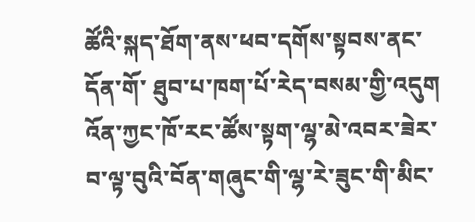ཚོའི་སྐད་ཐོག་ནས་ཕབ་དགོས་སྟབས་ནང་དོན་གོ་ ཐུབ་པ་ཁག་པོ་རེད་བསམ་གྱི་འདུག འོན་ཀྱང་ཁོ་རང་ཚོས་སྟག་ལྷ་མེ་འབར་ཟེར་བ་ལྟ་བུའི་བོན་གཞུང་གི་ལྷ་རེ་ཟུང་གི་མིང་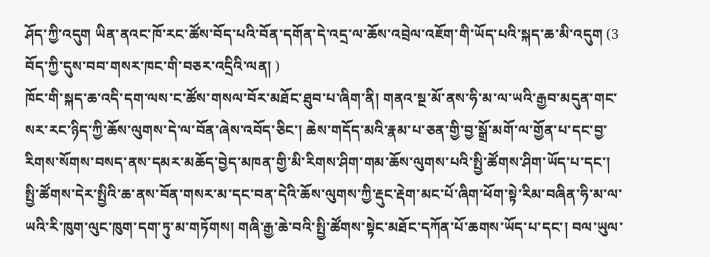ཤོད་ཀྱི་འདུག ཡིན་ནའང་ཁོ་རང་ཚོས་བོད་པའི་བོན་དགོན་དེ་འདྲ་ལ་ཆོས་འབྲེལ་འཇོག་གི་ཡོད་པའི་སྐད་ཆ་མི་འདུག (3 བོད་ཀྱི་དུས་བབ་གསར་ཁང་གི་བཅར་འདྲིའི་ལན། )
ཁོང་གི་སྐད་ཆ་འདི་དག་ལས་ང་ཚོས་གསལ་བོར་མཐོང་ཐུབ་པ་ཞིག་ནི། གནའ་སྔ་མོ་ནས་ཧི་མ་ལ་ཡའི་རྒྱབ་མདུན་གང་སར་རང་ཉིད་ཀྱི་ཆོས་ལུགས་དེ་ལ་བོན་ཞེས་འབོད་ཅིང་། ཆེས་གདོད་མའི་རྣམ་པ་ཅན་གྱི་བྱ་སྒྲོ་མགོ་ལ་གྱོན་པ་དང་བྱ་རིགས་སོགས་བསད་ནས་དམར་མཆོད་བྱེད་མཁན་གྱི་མི་རིགས་ཤིག་གམ་ཆོས་ལུགས་པའི་སྤྱི་ཚོགས་ཤིག་ཡོད་པ་དང་། སྤྱི་ཚོགས་དེར་སྤྱིའི་ཆ་ནས་བོན་གསར་མ་དང་བན་དེའི་ཆོས་ལུགས་ཀྱི་རྡུང་རྡེག་མང་པོ་ཞིག་ཕོག་སྟེ་རིམ་བཞིན་ཧི་མ་ལ་ཡའི་རི་ཁུག་ལུང་ཁུག་དག་ཏུ་མ་གཏོགས། གཞི་རྒྱ་ཆེ་བའི་སྤྱི་ཚོགས་སྟེང་མཐོང་དཀོན་པོ་ཆགས་ཡོད་པ་དང་། བལ་ཡུལ་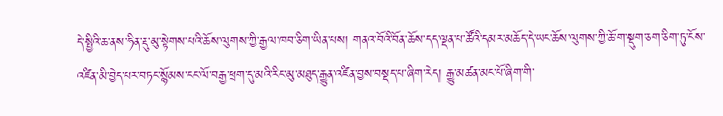དེ་སྤྱིའི་ཆ་ནས་ཧིན་རྡུ་མུ་སྟེགས་པའི་ཆོས་ལུགས་ཀྱི་རྒྱལ་ཁབ་ཅིག་ཡིན་པས། གནའ་བོའི་བོན་ཆོས་དད་ལྡན་པ་ཚོའི་དམར་མཆོད་དེ་ཡང་ཆོས་ལུགས་ཀྱི་ཆོ་ག་སྡུག་ཅག་ཅིག་ཏུ་ངོས་འཛིན་མི་བྱེད་པར་བཏང་སྙོམས་ངང་ལོ་བརྒྱ་ཕྲག་དུ་མའི་རིང་མུ་མཐུད་རྒྱུན་འཛིན་བྱས་བསྡད་པ་ཞིག་རེད། རྒྱུ་མཚན་མང་པོ་ཞིག་གི་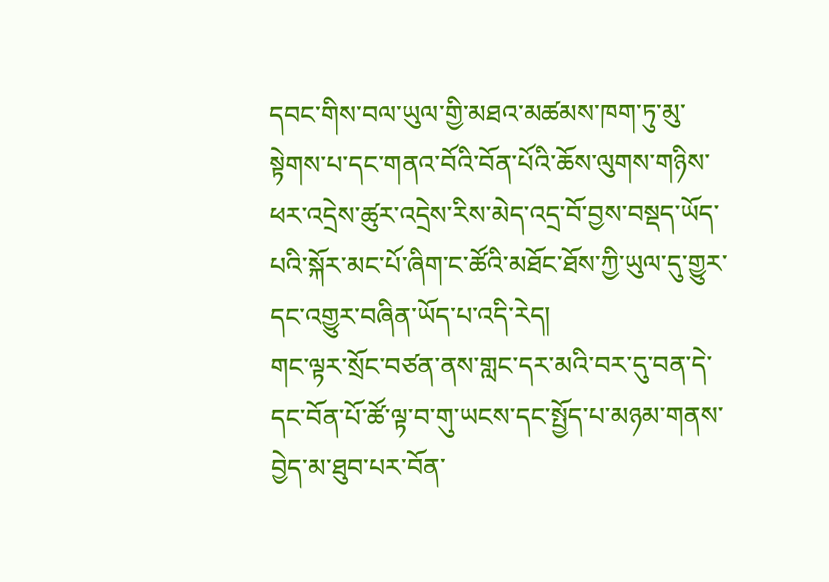དབང་གིས་བལ་ཡུལ་གྱི་མཐའ་མཚམས་ཁག་ཏུ་མུ་སྟེགས་པ་དང་གནའ་བོའི་བོན་པོའི་ཆོས་ལུགས་གཉིས་ཕར་འདྲེས་ཚུར་འདྲེས་རིས་མེད་འདྲ་བོ་བྱས་བསྡད་ཡོད་པའི་སྐོར་མང་པོ་ཞིག་ང་ཚོའི་མཐོང་ཐོས་ཀྱི་ཡུལ་དུ་གྱུར་དང་འགྱུར་བཞིན་ཡོད་པ་འདི་རེད།
གང་ལྟར་སྲོང་བཙན་ནས་གླང་དར་མའི་བར་དུ་བན་དེ་དང་བོན་པོ་ཚོ་ལྟ་བ་གུ་ཡངས་དང་སྤྱོད་པ་མཉམ་གནས་བྱེད་མ་ཐུབ་པར་བོན་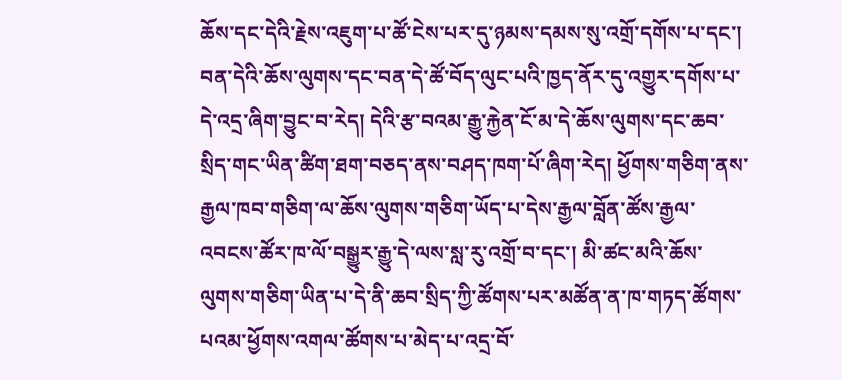ཆོས་དང་དེའི་རྗེས་འཇུག་པ་ཚོ་ངེས་པར་དུ་ཉམས་དམས་སུ་འགྲོ་དགོས་པ་དང་། བན་དེའི་ཆོས་ལུགས་དང་བན་དེ་ཚོ་བོད་ལུང་པའི་ཁྱད་ནོར་དུ་འགྱུར་དགོས་པ་དེ་འདྲ་ཞིག་བྱུང་བ་རེད། དེའི་རྩ་བའམ་རྒྱུ་རྐྱེན་ངོ་མ་དེ་ཆོས་ལུགས་དང་ཆབ་སྲིད་གང་ཡིན་ཚིག་ཐག་བཅད་ནས་བཤད་ཁག་པོ་ཞིག་རེད། ཕྱོགས་གཅིག་ནས་རྒྱལ་ཁབ་གཅིག་ལ་ཆོས་ལུགས་གཅིག་ཡོད་པ་དེས་རྒྱལ་བློན་ཚོས་རྒྱལ་འབངས་ཚོར་ཁ་ལོ་བསྒྱུར་རྒྱུ་དེ་ལས་སླ་རུ་འགྲོ་བ་དང་། མི་ཚང་མའི་ཆོས་ལུགས་གཅིག་ཡིན་པ་དེ་ནི་ཆབ་སྲིད་ཀྱི་ཚོགས་པར་མཚོན་ན་ཁ་གཏད་ཚོགས་པའམ་ཕྱོགས་འགལ་ཚོགས་པ་མེད་པ་འདྲ་བོ་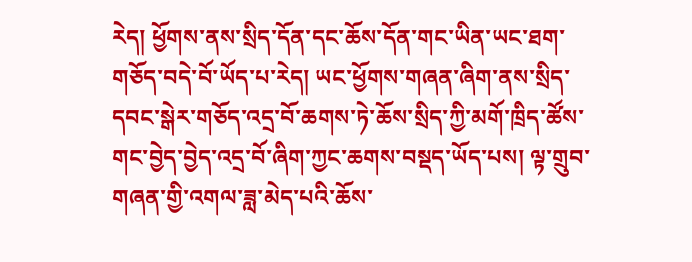རེད། ཕྱོགས་ནས་སྲིད་དོན་དང་ཆོས་དོན་གང་ཡིན་ཡང་ཐག་གཅོད་བདེ་བོ་ཡོད་པ་རེད། ཡང་ཕྱོགས་གཞན་ཞིག་ནས་སྲིད་དབང་སྒེར་གཅོད་འདྲ་བོ་ཆགས་ཏེ་ཆོས་སྲིད་ཀྱི་མགོ་ཁྲིད་ཚོས་གང་བྱེད་བྱེད་འདྲ་བོ་ཞིག་ཀྱང་ཆགས་བསྡད་ཡོད་པས། ལྟ་གྲུབ་གཞན་གྱི་འགལ་ཟླ་མེད་པའི་ཆོས་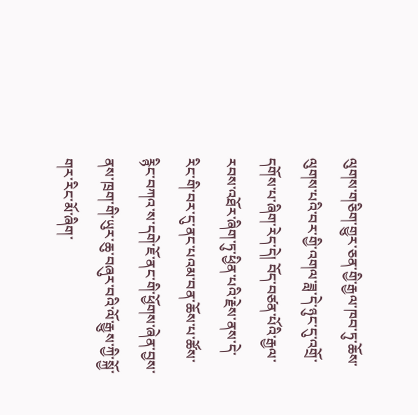ལུགས་གཅིག་གྱུར་ཅན་གྱི་རྒྱལ་ཁབ་ཏུ་ཆོས་ལུགས་པའི་བར་གྱི་འགལ་ཟླ་དེ་ཉུང་དུ་འགྲོ་དགོས་པ་ཞིག་རེད་དེ། བོད་བཙན་པོའི་རྒྱལ་རབས་འཐོར་ཞིག་ཏུ་ཕྱིན་པའི་རྗེས་ནས་དེ་རིང་གི་བར་དུ་ནང་པའམ་བན་ཆོས་པ་ཚོས་རྙིང་བཀའ་ས་དགེ་ཇོ་ནང་གི་ཕྱོགས་ཞེན་བྱས་ནས་ཁྲག་གི་ཡུར་ཆུ་བཞུར་བའི་ལོ་རྒྱུས་ཀྱི་སྐྱོ་གར་རིང་མོ་ཞིག་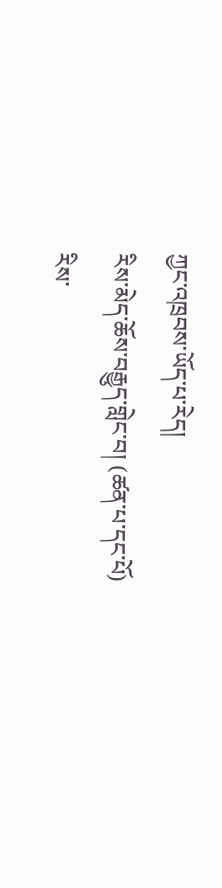ཀྱང་འཁྲབས་ཡོད་པ་རེད།
རིས་མེད་ཆོས་བརྒྱུད་གླེང་བ། (ཚན་པ་དང་པོ)
རིས་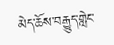མེད་ཆོས་བརྒྱུད་གླེང་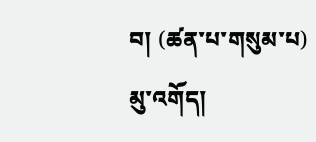བ། (ཚན་པ་གསུམ་པ)
མུ་འགོད།